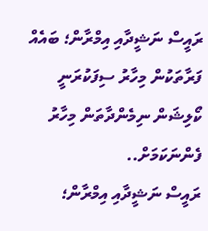ރައީސް ނަޝީދާއި އިމްރާން؛ ބައެއް ފަރާތަކުން މިހާރު ސިފަކުރަނީ ކޯލިޝަން ނިމެންދާތަން މިހާރު ފެންނަކަމަށް..
ރައީސް ނަޝީދާއި އިމްރާން؛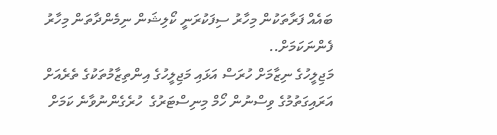ބައެއް ފަރާތަކުން މިހާރު ސިފަކުރަނީ ކޯލިޝަން ނިމެންދާތަން މިހާރު ފެންނަކަމަށް..
މަޖިލީހުގެ ނިޒާމަށް ހުރަސް އަޅައި މަޖިލީހުގެ އިންތިޒާމުތަކުގެ ތެރެއަށް އަރައިގަތުމުގެ ވިސްނުން ހޯމް މިނިސްޓަރުގެ  ހުރެގެންނުވާނެ ކަމަށް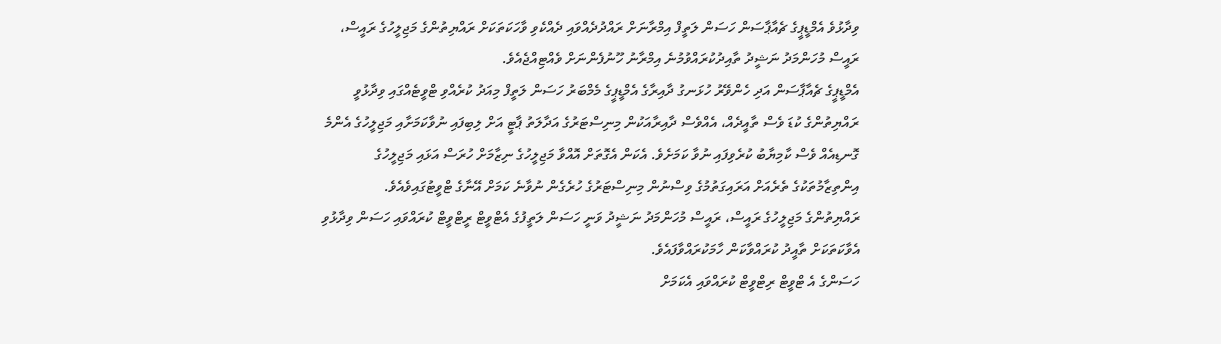ވިދާޅުވެ އެމްޑީޕީގެ ޗެއާޕާސަން ހަސަން ލަތީފް އިމްރާނަށް ރައްދުދެއްވައި ދެއްކެވި ވާހަކަތަކަށް ރައްޔިތުންގެ މަޖިލީހުގެ ރައީސް، ރައީސް މުހަންމަދު ނަޝީދު ތާއިދުކުރައްވުމުނެ އިމްރާނު ހޫނުފެންނަށް ވެއްޓިއްޖެއެވެ.
އެމްޑީޕީގެ ޗެއާޕާސަން އަދި ހެންވޭރު ހުޅަނގު ދާއިރާގެ އެމްޑީޕީގެ މެމްބަރު ހަސަން ލަތީފް މިއަދު ކުރެއްވި ޓްވީޓެއްގައި ވިދާޅުވީ ރައްޔިތުންގެ ކުޑަ ވެސް ތާއީދެއް، އެއްވެސް ދާއިރާއަކުން މިނިސްޓަރުގެ އަދާލަތު ޕާޓީ އަށް ލިބިފައި ނުވާކަމަށާއި މަޖިލީހުގެ އެންމެ ގޮނޑިއެއް ވެސް ކާމިޔާބު ކުރެވިފައި ނުވާ ކަމަށެވެ. އެކަން އެގޮތަށް އޮއްވާ މަޖިލީހުގެ ނިޒާމަށް ހުރަސް އަޅައި މަޖިލީހުގެ އިންތިޒާމުތަކުގެ ތެރެއަށް އަރައިގަތުމުގެ ވިސްނުން މިނިސްޓަރުގެ ހުރެގެން ނުވާނެ ކަމަށް އޭނާގެ ޓްވީޓުގައިވެއެވެ.
ރައްޔިތުންގެ މަޖިލީހުގެ ރައީސް، ރައީސް މުހަންމަދު ނަޝީދު ވަނީ ހަސަން ލަތީފުގެ އެޓްވީޓް ރީޓްވީޓް ކުރައްވައި ހަސަން ވިދާޅުވި އެވާކަތަކަށް ތާއީދު ކުރައްވާކަން ހާމަކުރައްވާފައެވެ.
ހަސަންގެ އެ ޓްވީޓް ރިޓްވީޓް ކުރައްވައި އެކަމަށް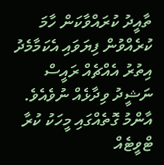ތާއީދު ކުރައްވާކަން ހާމަ ކުރެއްވުން ފިޔަވައި އެކަމާމެދު އިތުރު އެއްޗެއް ރައީސް ނަޝީދު ވިދާޅެއް ނުވެއެވެ. އާންމު ގޮތެއްގައި މީހަކު ކުރާ ޓްވީޓެއް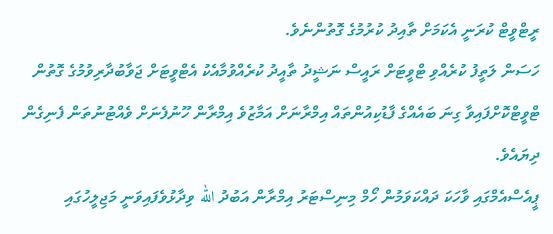ރީޓްވީޓް ކުރަނީ އެކަމަށް ތާއިދު ކުރުމުގެ ގޮތުންނެވެ.
ހަސަން ލަތީފު ކުރެއްވި ޓްވީޓަށް ރައީސް ނަޝީދު ތާއީދު ކުރެއްވުމާއެކު އެޓްވީޓަށް ޖަވާބުދާރިވުމުގެ ގޮތުން ޓްވީޓްކޮށްފައިވާ ގިނަ ބައެއްގެ ފާޑުކިއުންތައް އިމްރާނަށް އަމާޒުވެ އިމްރާން ހޫނުފެނަށް ވެއްޓުނުތަން ފެނިގެން ދިޔައެވެ.
ޕީއެސްއެމްގައި ވާހަކަ ދައްކަވަމުން ހޯމް މިނިސްޓަރު އިމްރާން އަބުދު الله ވިދާޅުވެފައިވަނީ މަޖިލީހުގައި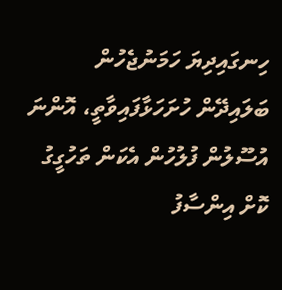ހިނގައިދިޔަ ހަމަނުޖެހުން ބަލައިދޭން ހުށަހަޅާފައިވާތީ، އޮންނަ އުސޫލުން ފުލުހުން އެކަން ތަހުގީގު ކޮށް އިންސާފު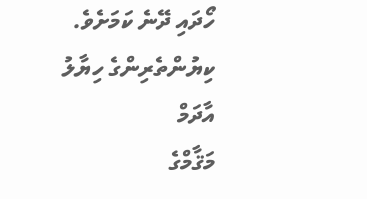ހޯދައި ދޭނެ ކަމަށެވެ.
ކިޔުންތެރިންގެ ހިޔާލު
އާދަމް
މަޤާމްގެ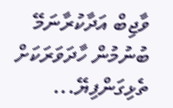ވާޖިބް އަދާކުރާނަމޭ ބުނުމުން ހާދަވަރަކަށް ތެޅިގަންފިޔޭ...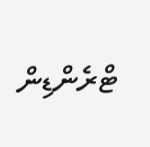ޓްރެންޑިން